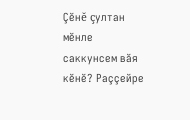Çĕнĕ çултан мĕнле саккунсем вăя кĕнĕ? Раççейре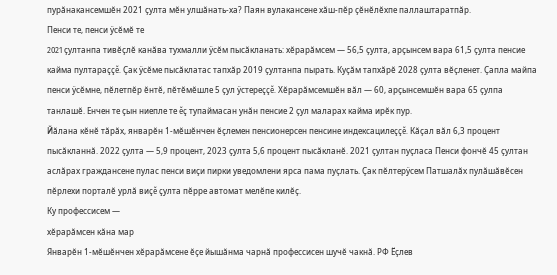пурăнакансемшĕн 2021 çулта мĕн улшăнать-ха? Паян вулакансене хăш-пĕр çĕнĕлĕхпе паллаштаратпăр.
Пенси те, пенси ÿсĕмĕ те
2021 çултанпа тивĕçлĕ канăва тухмалли ÿсĕм пысăкланать: хĕрарăмсем — 56,5 çулта, арçынсем вара 61,5 çулта пенсие кайма пултараççĕ. Çак ÿсĕме пысăклатас тапхăр 2019 çултанпа пырать. Куçăм тапхăрĕ 2028 çулта вĕçленет. Çапла майпа пенси ÿсĕмне, пĕлетпĕр ĕнтĕ, пĕтĕмĕшле 5 çул ÿстереççĕ. Хĕрарăмсемшĕн вăл — 60, арçынсемшĕн вара 65 çулпа танлашĕ. Енчен те çын ниепле те ĕç тупаймасан унăн пенсие 2 çул маларах кайма ирĕк пур.
Йăлана кĕнĕ тăрăх, январĕн 1-мĕшĕнчен ĕçлемен пенсионерсен пенсине индексацилеççĕ. Кăçал вăл 6,3 процент пысăкланнă. 2022 çулта — 5,9 процент, 2023 çулта 5,6 процент пысăкланĕ. 2021 çултан пуçласа Пенси фончĕ 45 çултан аслăрах граждансене пулас пенси виçи пирки уведомлени ярса пама пуçлать. Çак пĕлтерÿсем Патшалăх пулăшăвĕсен пĕрлехи порталĕ урлă виçĕ çулта пĕрре автомат мелĕпе килĕç.
Ку профессисем —
хĕрарăмсен кăна мар
Январĕн 1-мĕшĕнчен хĕрарăмсене ĕçе йышăнма чарнă профессисен шучĕ чакнă. РФ Ĕçлев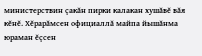министерствин çакăн пирки калакан хушăвĕ вăя кĕнĕ. Хĕрарăмсен официаллă майпа йышăнма юраман ĕçсен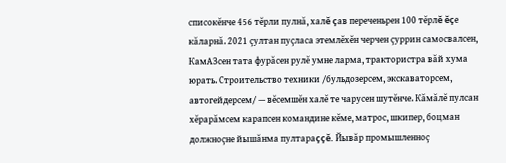списокĕнче 456 тĕрли пулнă, халĕ çав переченьрен 100 тĕрлĕ ĕçе кăларнă. 2021 çултан пуçласа этемлĕхĕн черчен çуррин самосвалсен, КамАЗсен тата фурăсен рулĕ умне ларма, трактористра вăй хума юрать. Строительство техники /бульдозерсем, экскаваторсем, автогейдерсем/ — вĕсемшĕн халĕ те чарусен шутĕнче. Кăмăлĕ пулсан хĕрарăмсем карапсен командине кĕме, матрос, шкипер, боцман должноçне йышăнма пултараççĕ. Йывăр промышленноç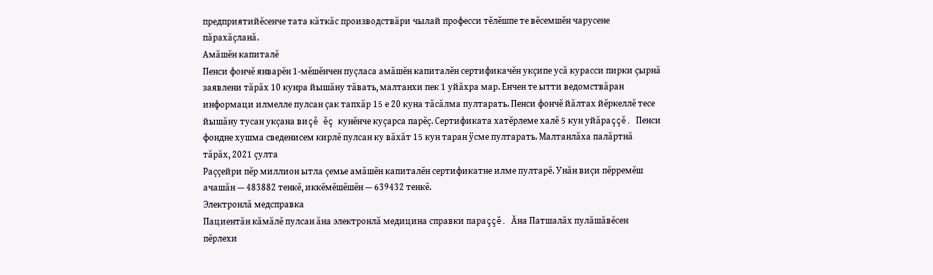предприятийĕсенче тата кăткăс производствăри чылай професси тĕлĕшпе те вĕсемшĕн чарусене пăрахăçланă.
Амăшĕн капиталĕ
Пенси фончĕ январĕн 1-мĕшĕнчен пуçласа амăшĕн капиталĕн сертификачĕн укçипе усă курасси пирки çырнă заявлени тăрăх 10 кунра йышăну тăвать, малтанхи пек 1 уйăхра мар. Енчен те ытти ведомствăран информаци илмелле пулсан çак тапхăр 15 е 20 куна тăсăлма пултарать. Пенси фончĕ йăлтах йĕркеллĕ тесе йышăну тусан укçана виçĕ ĕç кунĕнче куçарса парĕç. Сертификата хатĕрлеме халĕ 5 кун уйăраççĕ. Пенси фондне хушма сведенисем кирлĕ пулсан ку вăхăт 15 кун таран ÿсме пултарать. Малтанлăха палăртнă тăрăх, 2021 çулта
Раççейри пĕр миллион ытла çемье амăшĕн капиталĕн сертификатне илме пултарĕ. Унăн виçи пĕрремĕш ачашăн — 483882 тенкĕ, иккĕмĕшĕшĕн — 639432 тенкĕ.
Электронлă медсправка
Пациентăн кăмăлĕ пулсан ăна электронлă медицина справки параççĕ. Ăна Патшалăх пулăшăвĕсен пĕрлехи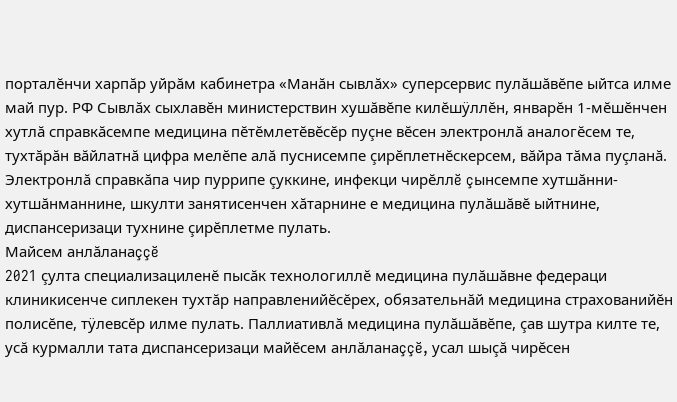порталĕнчи харпăр уйрăм кабинетра «Манăн сывлăх» суперсервис пулăшăвĕпе ыйтса илме май пур. РФ Сывлăх сыхлавĕн министерствин хушăвĕпе килĕшÿллĕн, январĕн 1-мĕшĕнчен хутлă справкăсемпе медицина пĕтĕмлетĕвĕсĕр пуçне вĕсен электронлă аналогĕсем те, тухтăрăн вăйлатнă цифра мелĕпе алă пуснисемпе çирĕплетнĕскерсем, вăйра тăма пуçланă. Электронлă справкăпа чир пуррипе çуккине, инфекци чирĕллĕ çынсемпе хутшăнни-хутшăнманнине, шкулти занятисенчен хăтарнине е медицина пулăшăвĕ ыйтнине, диспансеризаци тухнине çирĕплетме пулать.
Майсем анлăланаççĕ
2021 çулта специализациленĕ пысăк технологиллĕ медицина пулăшăвне федераци клиникисенче сиплекен тухтăр направленийĕсĕрех, обязательнăй медицина страхованийĕн полисĕпе, тÿлевсĕр илме пулать. Паллиативлă медицина пулăшăвĕпе, çав шутра килте те, усă курмалли тата диспансеризаци майĕсем анлăланаççĕ, усал шыçă чирĕсен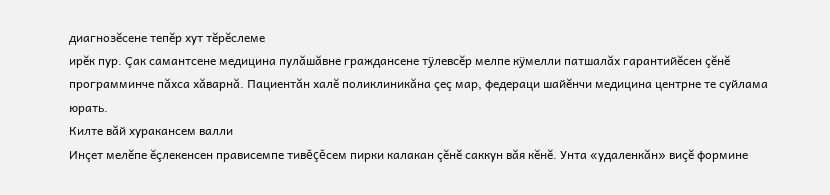диагнозĕсене тепĕр хут тĕрĕслеме
ирĕк пур. Çак самантсене медицина пулăшăвне граждансене тÿлевсĕр мелпе кÿмелли патшалăх гарантийĕсен çĕнĕ программинче пăхса хăварнă. Пациентăн халĕ поликлиникăна çеç мар, федераци шайĕнчи медицина центрне те суйлама юрать.
Килте вăй хуракансем валли
Инçет мелĕпе ĕçлекенсен прависемпе тивĕçĕсем пирки калакан çĕнĕ саккун вăя кĕнĕ. Унта «удаленкăн» виçĕ формине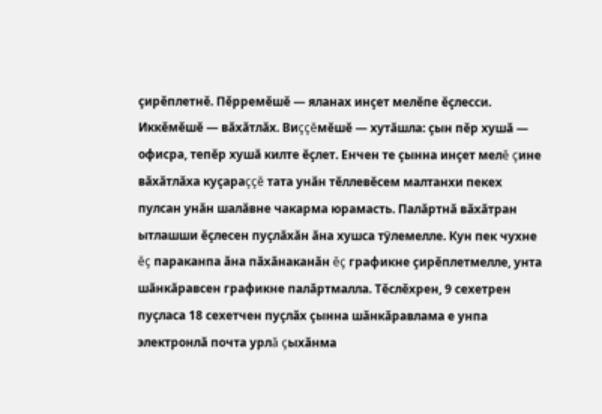çирĕплетнĕ. Пĕрремĕшĕ — яланах инçет мелĕпе ĕçлесси. Иккĕмĕшĕ — вăхăтлăх. Виççĕмĕшĕ — хутăшла: çын пĕр хушă — офисра, тепĕр хушă килте ĕçлет. Енчен те çынна инçет мелĕ çине вăхăтлăха куçараççĕ тата унăн тĕллевĕсем малтанхи пекех пулсан унăн шалăвне чакарма юрамасть. Палăртнă вăхăтран ытлашши ĕçлесен пуçлăхăн ăна хушса тÿлемелле. Кун пек чухне ĕç параканпа ăна пăхăнаканăн ĕç графикне çирĕплетмелле, унта шăнкăравсен графикне палăртмалла. Тĕслĕхрен, 9 сехетрен пуçласа 18 сехетчен пуçлăх çынна шăнкăравлама е унпа электронлă почта урлă çыхăнма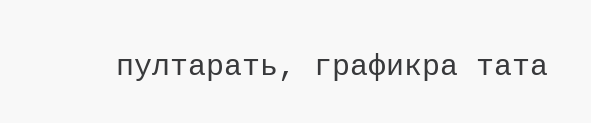пултарать, графикра тата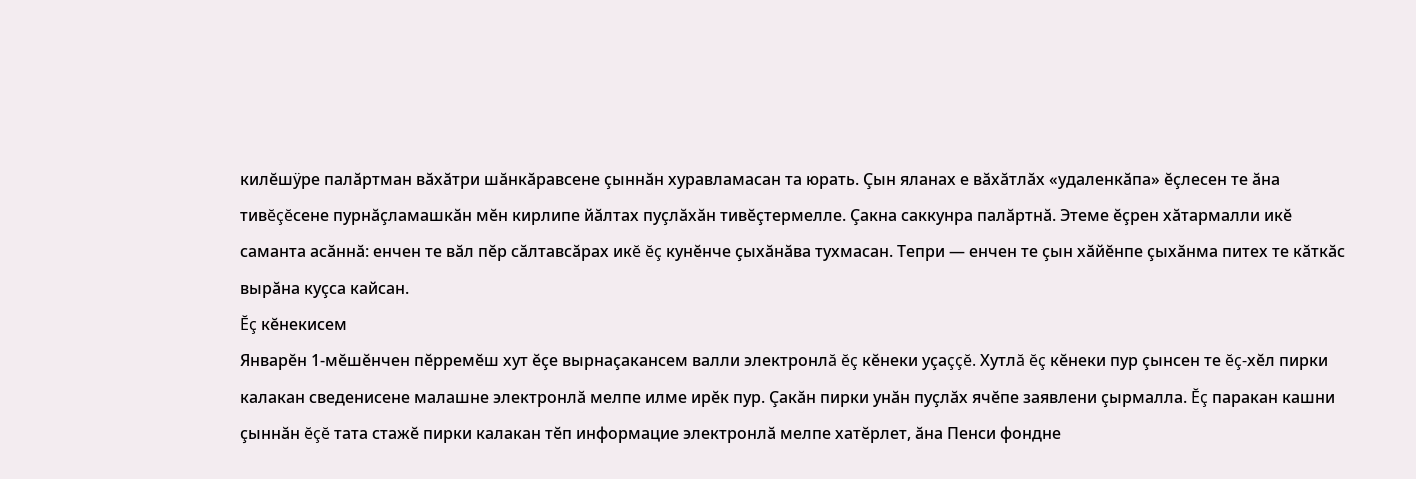килĕшÿре палăртман вăхăтри шăнкăравсене çыннăн хуравламасан та юрать. Çын яланах е вăхăтлăх «удаленкăпа» ĕçлесен те ăна тивĕçĕсене пурнăçламашкăн мĕн кирлипе йăлтах пуçлăхăн тивĕçтермелле. Çакна саккунра палăртнă. Этеме ĕçрен хăтармалли икĕ саманта асăннă: енчен те вăл пĕр сăлтавсăрах икĕ ĕç кунĕнче çыхăнăва тухмасан. Тепри — енчен те çын хăйĕнпе çыхăнма питех те кăткăс вырăна куçса кайсан.
Ĕç кĕнекисем
Январĕн 1-мĕшĕнчен пĕрремĕш хут ĕçе вырнаçакансем валли электронлă ĕç кĕнеки уçаççĕ. Хутлă ĕç кĕнеки пур çынсен те ĕç-хĕл пирки калакан сведенисене малашне электронлă мелпе илме ирĕк пур. Çакăн пирки унăн пуçлăх ячĕпе заявлени çырмалла. Ĕç паракан кашни çыннăн ĕçĕ тата стажĕ пирки калакан тĕп информацие электронлă мелпе хатĕрлет, ăна Пенси фондне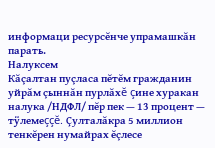информаци ресурсĕнче упрамашкăн парать.
Налуксем
Кăçалтан пуçласа пĕтĕм гражданин уйрăм çыннăн пурлăхĕ çине хуракан налука /НДФЛ/ пĕр пек — 13 процент — тÿлемеççĕ. Çулталăкра 5 миллион тенкĕрен нумайрах ĕçлесе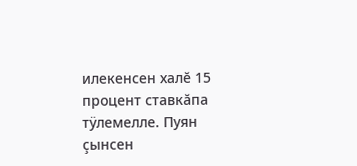илекенсен халĕ 15 процент ставкăпа тÿлемелле. Пуян çынсен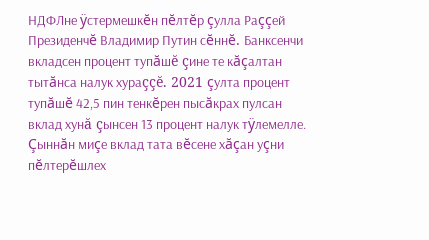НДФЛне ÿстермешкĕн пĕлтĕр çулла Раççей Президенчĕ Владимир Путин сĕннĕ. Банксенчи вкладсен процент тупăшĕ çине те кăçалтан тытăнса налук хураççĕ. 2021 çулта процент тупăшĕ 42,5 пин тенкĕрен пысăкрах пулсан вклад хунă çынсен 13 процент налук тÿлемелле. Çыннăн миçе вклад тата вĕсене хăçан уçни пĕлтерĕшлех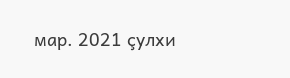мар. 2021 çулхи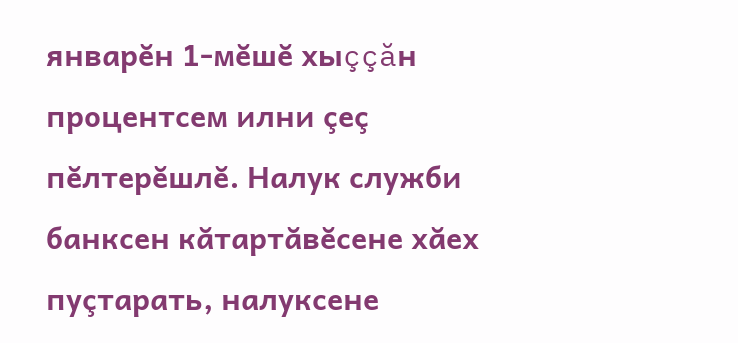январĕн 1-мĕшĕ хыççăн процентсем илни çеç пĕлтерĕшлĕ. Налук служби банксен кăтартăвĕсене хăех пуçтарать, налуксене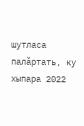шутласа палăртать, ку хыпара 2022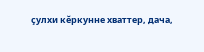çулхи кĕркунне хваттер, дача,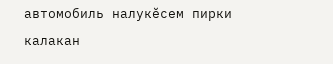автомобиль налукĕсем пирки калакан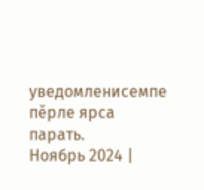уведомленисемпе пĕрле ярса парать.
Ноябрь 2024 |